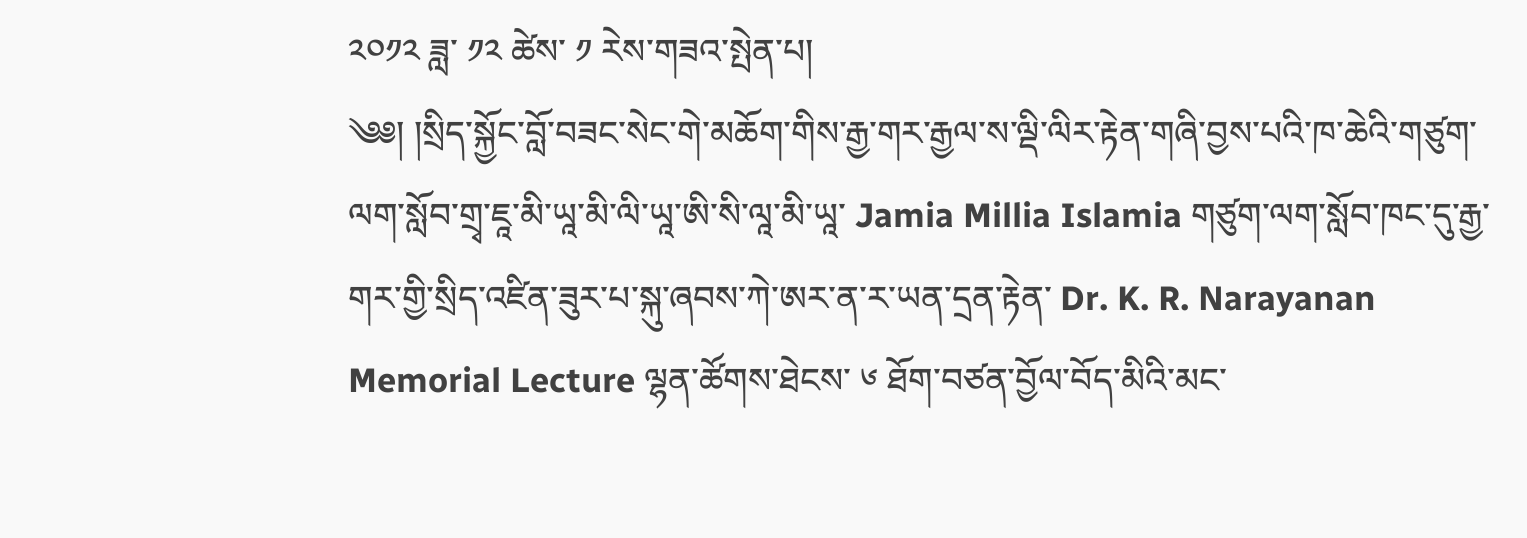༢༠༡༢ ཟླ་ ༡༢ ཚེས་ ༡ རེས་གཟའ་སྤེན་པ།
༄༅། །སྲིད་སྐྱོང་བློ་བཟང་སེང་གེ་མཆོག་གིས་རྒྱ་གར་རྒྱལ་ས་ལྡི་ལིར་རྟེན་གཞི་བྱས་པའི་ཁ་ཆེའི་གཙུག་ལག་སློབ་གྲྭ་ཇཱ་མི་ཡཱ་མི་ལི་ཡཱ་ཨི་སི་ལཱ་མི་ཡཱ་ Jamia Millia Islamia གཙུག་ལག་སློབ་ཁང་དུ་རྒྱ་གར་གྱི་སྲིད་འཛིན་ཟུར་པ་སྐུ་ཞབས་ཀེ་ཨར་ན་ར་ཡན་དྲན་རྟེན་ Dr. K. R. Narayanan Memorial Lecture ལྷན་ཚོགས་ཐེངས་ ༦ ཐོག་བཙན་བྱོལ་བོད་མིའི་མང་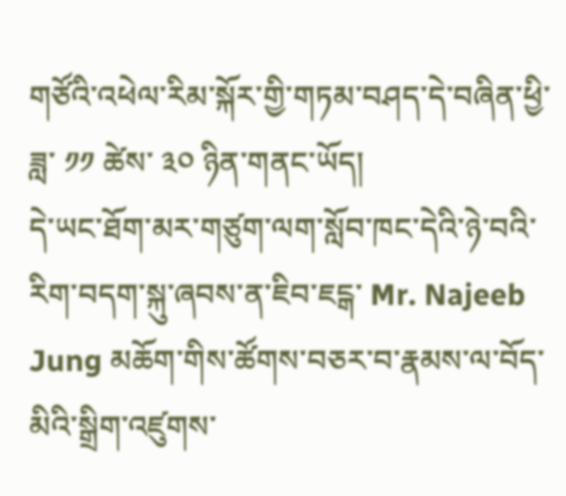གཙོའི་འཕེལ་རིམ་སྐོར་གྱི་གཏམ་བཤད་དེ་བཞིན་ཕྱི་ཟླ་ ༡༡ ཚེས་ ༣༠ ཉིན་གནང་ཡོད།
དེ་ཡང་ཐོག་མར་གཙུག་ལག་སློབ་ཁང་དེའི་ཉེ་བའི་རིག་བདག་སྐུ་ཞབས་ན་ཇིབ་ཇངྒ་ Mr. Najeeb Jung མཆོག་གིས་ཚོགས་བཅར་བ་རྣམས་ལ་བོད་མིའི་སྒྲིག་འཛུགས་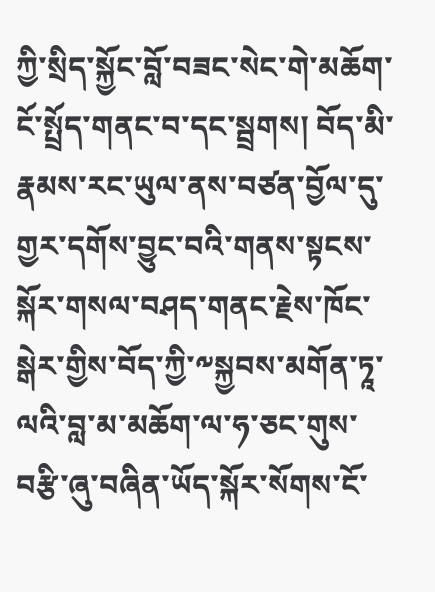ཀྱི་སྲིད་སྐྱོང་བློ་བཟང་སེང་གེ་མཆོག་ངོ་སྤྲོད་གནང་བ་དང་སྦྲགས། བོད་མི་རྣམས་རང་ཡུལ་ནས་བཙན་བྱོལ་དུ་གྱར་དགོས་བྱུང་བའི་གནས་སྟངས་སྐོར་གསལ་བཤད་གནང་རྗེས་ཁོང་སྒེར་གྱིས་བོད་ཀྱི་༸སྐྱབས་མགོན་ཏཱ་ལའི་བླ་མ་མཆོག་ལ་ཧ་ཅང་གུས་བརྩི་ཞུ་བཞིན་ཡོད་སྐོར་སོགས་ངོ་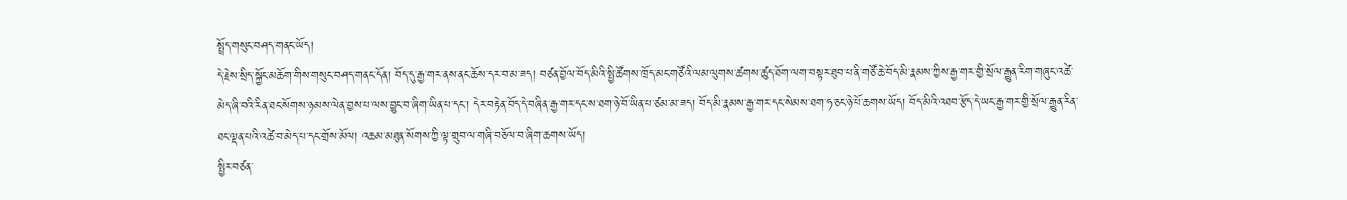སྤྲོད་གསུང་བཤད་གནང་ཡོད།
དེ་རྗེས་སྲིད་སྐྱོང་མཆོག་གིས་གསུང་བཤད་གནང་དོན། བོད་དུ་རྒྱ་གར་ནས་ནང་ཆོས་དར་བ་མ་ཟད། བཙན་བྱོལ་བོད་མིའི་སྤྱི་ཚོགས་ཁྲོད་མང་གཙོའི་ལམ་ལུགས་ཚགས་ཚུད་ཐོག་ལག་བསྟར་ཐུབ་པ་ནི་གཙོ་ཆེ་བོད་མི་རྣམས་ཀྱིས་རྒྱ་གར་གྱི་སྲོལ་རྒྱུན་རིག་གཞུང་འཚེ་མེད་ཞི་བའི་རིན་ཐང་སོགས་ཉམས་ལེན་བྱས་པ་ལས་བྱུང་བ་ཞིག་ཡིན་པ་དང་། དེར་བརྟེན་བོད་དེ་བཞིན་རྒྱ་གར་དང་ས་ཐག་ཉེ་བོ་ཡིན་པ་ཙམ་མ་ཟད། བོད་མི་རྣམས་རྒྱ་གར་དང་སེམས་ཐག་ཧ་ཅང་ཉེ་པོ་ཆགས་ཡོད། བོད་མིའི་འཐབ་རྩོད་དེ་ཡང་རྒྱ་གར་གྱི་སྲོལ་རྒྱུན་རིན་ཐང་ལྡན་པའི་འཚེ་བ་མེད་པ་དང་གྲོས་མོལ། འཆམ་མཐུན་སོགས་ཀྱི་ལྟ་གྲུབ་ལ་གཞི་བཅོལ་བ་ཞིག་ཆགས་ཡོད།
སྤྱིར་བཙན་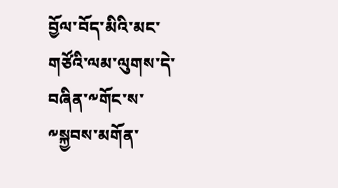བྱོལ་བོད་མིའི་མང་གཙོའི་ལམ་ལུགས་དེ་བཞིན་༸གོང་ས་༸སྐྱབས་མགོན་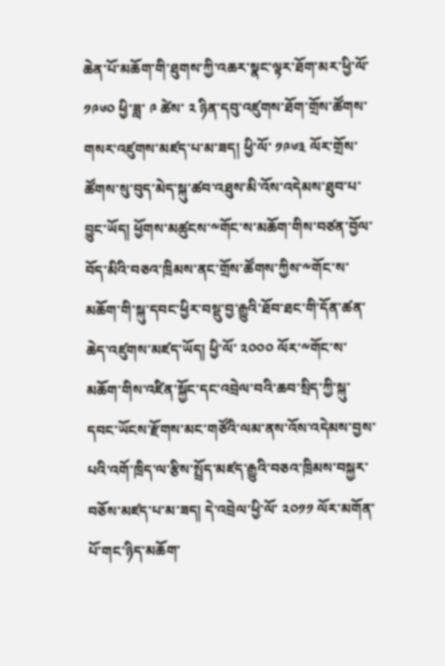ཆེན་པོ་མཆོག་གི་ཐུགས་ཀྱི་འཆར་སྣང་ལྟར་ཐོག་མར་ཕྱི་ལོ་ ༡༩༦༠ ཕྱི་ཟླ་ ༩ ཚེས་ ༢ ཉིན་དབུ་འཛུགས་ཐོག་གྲོས་ཚོགས་གསར་འཛུགས་མཛད་པ་མ་ཟད། ཕྱི་ལོ་ ༡༩༦༣ ལོར་གྲོས་ཚོགས་སུ་བུད་མེད་སྐུ་ཚབ་འཐུས་མི་འོས་འདེམས་ཐུབ་པ་བྱུང་ཡོད། ཕྱོགས་མཚུངས་༸གོང་ས་མཆོག་གིས་བཙན་བྱོལ་བོད་མིའི་བཅའ་ཁྲིམས་ནང་གྲོས་ཚོགས་ཀྱིས་༸གོང་ས་མཆོག་གི་སྐུ་དབང་ཕྱིར་བསྡུ་བྱ་རྒྱུའི་ཐོབ་ཐང་གི་དོན་ཚན་ཆེད་འཛུགས་མཛད་ཡོད། ཕྱི་ལོ་ ༢༠༠༠ ལོར་༸གོང་ས་མཆོག་གིས་འཛིན་སྐྱོང་དང་འབྲེལ་བའི་ཆབ་སྲིད་ཀྱི་སྐུ་དབང་ཡོངས་རྫོགས་མང་གཙོའི་ལམ་ནས་འོས་འདེམས་བྱས་པའི་འགོ་ཁྲིད་ལ་རྩིས་སྤྲོད་མཛད་རྒྱུའི་བཅའ་ཁྲིམས་བསྐྱར་བཅོས་མཛད་པ་མ་ཟད། དེ་འབྲེལ་ཕྱི་ལོ་ ༢༠༡༡ ལོར་མགོན་པོ་གང་ཉིད་མཆོག་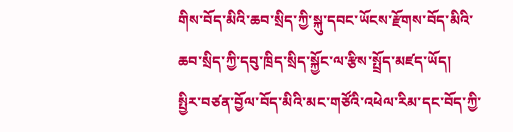གིས་བོད་མིའི་ཆབ་སྲིད་ཀྱི་སྐུ་དབང་ཡོངས་རྫོགས་བོད་མིའི་ཆབ་སྲིད་ཀྱི་དབུ་ཁྲིད་སྲིད་སྐྱོང་ལ་རྩིས་སྤྲོད་མཛད་ཡོད།
སྤྱིར་བཙན་བྱོལ་བོད་མིའི་མང་གཙོའི་འཕེལ་རིམ་དང་བོད་ཀྱི་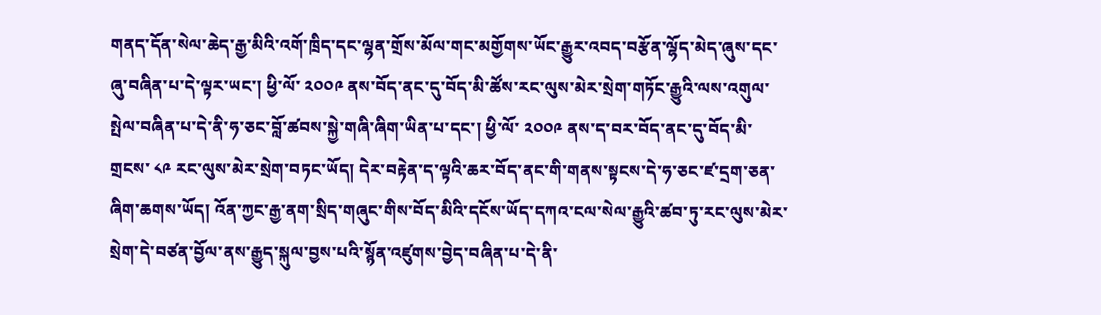གནད་དོན་སེལ་ཆེད་རྒྱ་མིའི་འགོ་ཁྲིད་དང་ལྷན་གྲོས་མོལ་གང་མགྱོགས་ཡོང་རྒྱུར་འབད་བརྩོན་ལྷོད་མེད་ཞུས་དང་ཞུ་བཞིན་པ་དེ་ལྟར་ཡང་། ཕྱི་ལོ་ ༢༠༠༩ ནས་བོད་ནང་དུ་བོད་མི་ཚོས་རང་ལུས་མེར་སྲེག་གཏོང་རྒྱུའི་ལས་འགུལ་སྤེལ་བཞིན་པ་དེ་ནི་ཧ་ཅང་བློ་ཚབས་སྐྱེ་གཞི་ཞིག་ཡིན་པ་དང་། ཕྱི་ལོ་ ༢༠༠༩ ནས་ད་བར་བོད་ནང་དུ་བོད་མི་གྲངས་ ༨༩ རང་ལུས་མེར་སྲེག་བཏང་ཡོད། དེར་བརྟེན་ད་ལྟའི་ཆར་བོད་ནང་གི་གནས་སྟངས་དེ་ཧ་ཅང་ཛ་དྲག་ཅན་ཞིག་ཆགས་ཡོད། འོན་ཀྱང་རྒྱ་ནག་སྲིད་གཞུང་གིས་བོད་མིའི་དངོས་ཡོད་དཀའ་ངལ་སེལ་རྒྱུའི་ཚབ་ཏུ་རང་ལུས་མེར་སྲེག་དེ་བཙན་བྱོལ་ནས་རྒྱུད་སྐུལ་བྱས་པའི་སྙོན་འཛུགས་བྱེད་བཞིན་པ་དེ་ནི་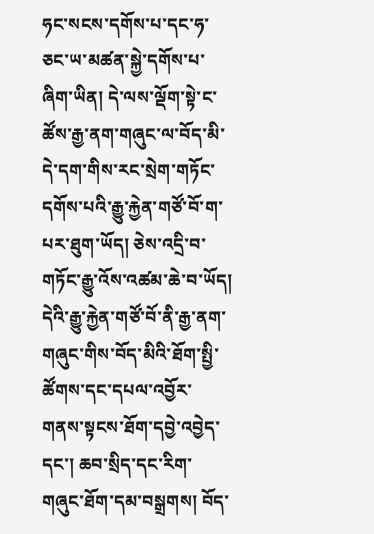ཧང་སངས་དགོས་པ་དང་ཧ་ཅང་ཡ་མཚན་སྐྱེ་དགོས་པ་ཞིག་ཡིན། དེ་ལས་ལྡོག་སྟེ་ང་ཚོས་རྒྱ་ནག་གཞུང་ལ་བོད་མི་དེ་དག་གིས་རང་སྲེག་གཏོང་དགོས་པའི་རྒྱུ་རྐྱེན་གཙོ་བོ་ག་པར་ཐུག་ཡོད། ཅེས་འདྲི་བ་གཏོང་རྒྱུ་འོས་འཚམ་ཆེ་བ་ཡོད། དེའི་རྒྱུ་རྐྱེན་གཙོ་བོ་ནི་རྒྱ་ནག་གཞུང་གིས་བོད་མིའི་ཐོག་སྤྱི་ཚོགས་དང་དཔལ་འབྱོར་གནས་སྟངས་ཐོག་དབྱེ་འབྱེད་དང་། ཆབ་སྲིད་དང་རིག་གཞུང་ཐོག་དམ་བསྒྲགས། བོད་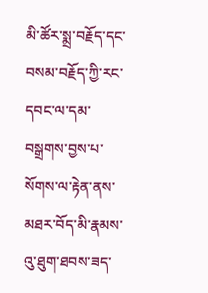མི་ཚོར་སྨྲ་བརྗོད་དང་བསམ་བརྗོད་ཀྱི་རང་དབང་ལ་དམ་བསྒྲགས་བྱས་པ་སོགས་ལ་རྟེན་ནས་མཐར་བོད་མི་རྣམས་འུ་ཐུག་ཐབས་ཟད་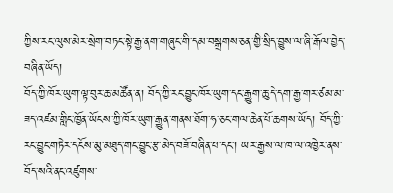ཀྱིས་རང་ལུས་མེར་སྲེག་བཏང་སྟེ་རྒྱ་ནག་གཞུང་གི་དམ་བསྒྲགས་ཅན་གྱི་སྲིད་བྱུས་ལ་ཞི་རྒོལ་བྱེད་བཞིན་ཡོད།
བོད་ཀྱི་ཁོར་ཡུག་ལྟ་བུར་ཆ་མཚོན་ན། བོད་ཀྱི་རང་བྱུང་ཁོར་ཡུག་དང་རྒྱུག་ཆུ་དེ་དག་རྒྱ་གར་ཙམ་མ་ཟད་འཛམ་གླིང་ཁྱོན་ཡོངས་ཀྱི་ཁོར་ཡུག་རྒྱུན་གནས་ཐོག་ཧ་ཅང་གལ་ཆེན་པོ་ཆགས་ཡོད། བོད་ཀྱི་རང་བྱུང་གཏེར་དངོས་མུ་མཐུད་གང་བྱུང་རྩ་མེད་བཟོ་བཞིན་པ་དང་། ཡར་རྒྱས་ལ་ཁ་ལ་འཁྱེར་ནས་བོད་སའི་ནང་འཛུགས་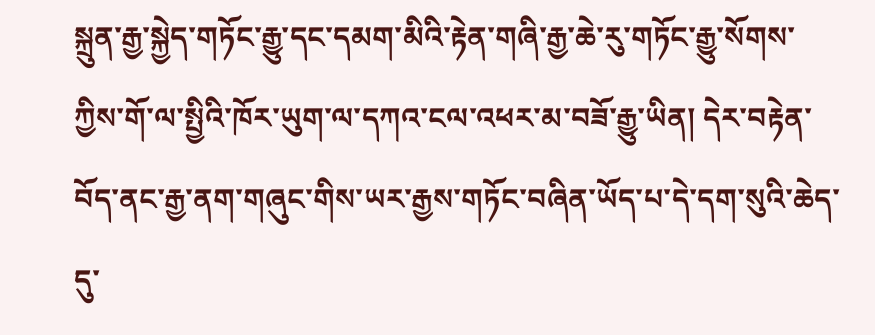སྐྲུན་རྒྱ་སྐྱེད་གཏོང་རྒྱུ་དང་དམག་མིའི་རྟེན་གཞི་རྒྱ་ཆེ་རུ་གཏོང་རྒྱུ་སོགས་ཀྱིས་གོ་ལ་སྤྱིའི་ཁོར་ཡུག་ལ་དཀའ་ངལ་འཕར་མ་བཟོ་རྒྱུ་ཡིན། དེར་བརྟེན་བོད་ནང་རྒྱ་ནག་གཞུང་གིས་ཡར་རྒྱས་གཏོང་བཞིན་ཡོད་པ་དེ་དག་སུའི་ཆེད་དུ་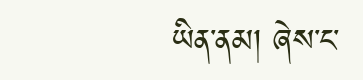ཡིན་ནམ། ཞེས་ང་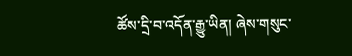ཚོས་དྲི་བ་འདོན་རྒྱུ་ཡིན། ཞེས་གསུང་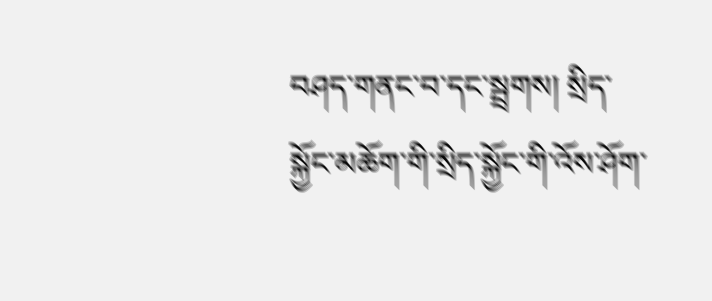བཤད་གནང་བ་དང་སྦྲགས། སྲིད་སྐྱོང་མཆོག་གི་སྲིད་སྐྱོང་གི་འོས་ཤོག་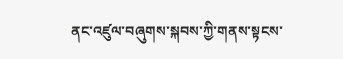ནང་འཛུལ་བཞུགས་སྐབས་ཀྱི་གནས་སྟངས་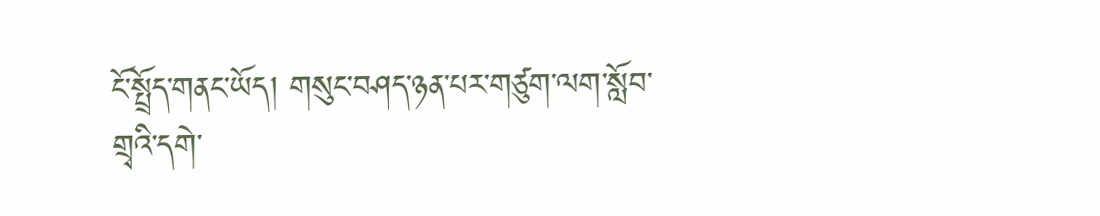ངོ་སྤྲོད་གནང་ཡོད། གསུང་བཤད་ཉན་པར་གཙུག་ལག་སློབ་གྲྭའི་དགེ་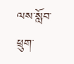ལས་སློབ་ཕྲུག་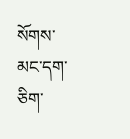སོགས་མང་དག་ཅིག་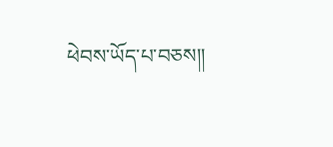ཕེབས་ཡོད་པ་བཅས།།